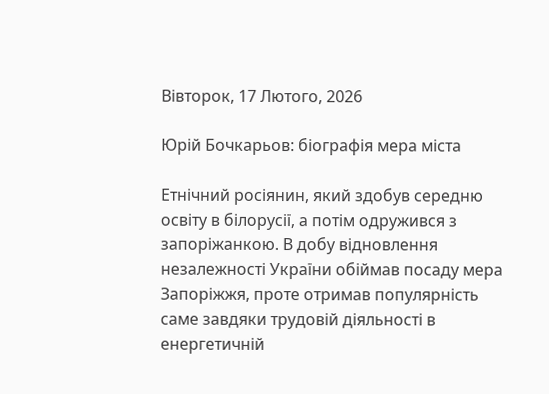Вівторок, 17 Лютого, 2026

Юрій Бочкарьов: біографія мера міста

Етнічний росіянин, який здобув середню освіту в білорусії, а потім одружився з запоріжанкою. В добу відновлення незалежності України обіймав посаду мера Запоріжжя, проте отримав популярність саме завдяки трудовій діяльності в енергетичній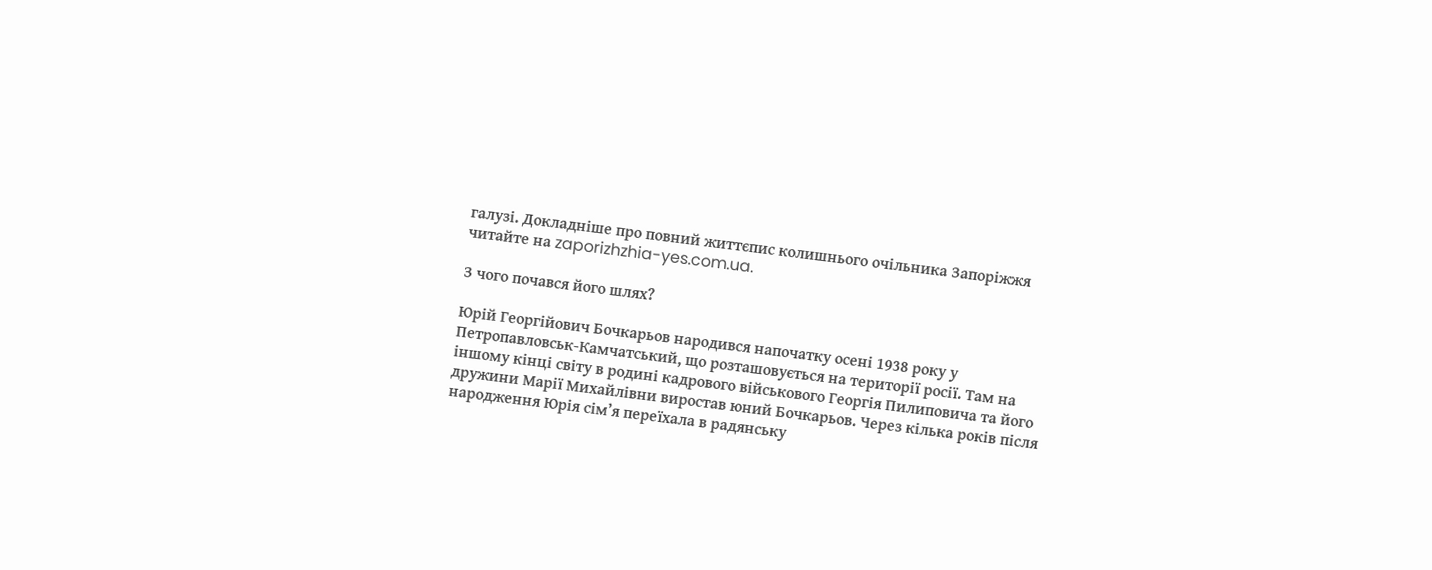галузі. Докладніше про повний життєпис колишнього очільника Запоріжжя читайте на zaporizhzhia-yes.com.ua.

З чого почався його шлях?

Юрій Георгійович Бочкарьов народився напочатку осені 1938 року у  Петропавловськ-Камчатський, що розташовується на території росії. Там на іншому кінці світу в родині кадрового військового Георгія Пилиповича та його дружини Марії Михайлівни виростав юний Бочкарьов. Через кілька років після народження Юрія сім’я переїхала в радянську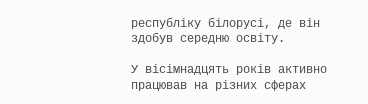республіку білорусі, де він здобув середню освіту.

У вісімнадцять років активно працював на різних сферах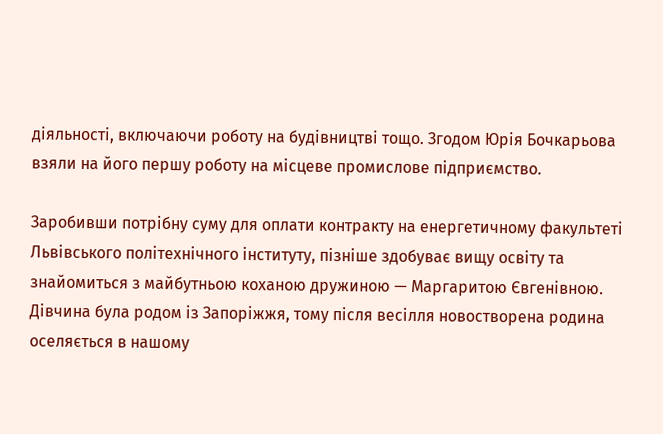діяльності, включаючи роботу на будівництві тощо. Згодом Юрія Бочкарьова взяли на його першу роботу на місцеве промислове підприємство.

Заробивши потрібну суму для оплати контракту на енергетичному факультеті Львівського політехнічного інституту, пізніше здобуває вищу освіту та знайомиться з майбутньою коханою дружиною — Маргаритою Євгенівною. Дівчина була родом із Запоріжжя, тому після весілля новостворена родина оселяється в нашому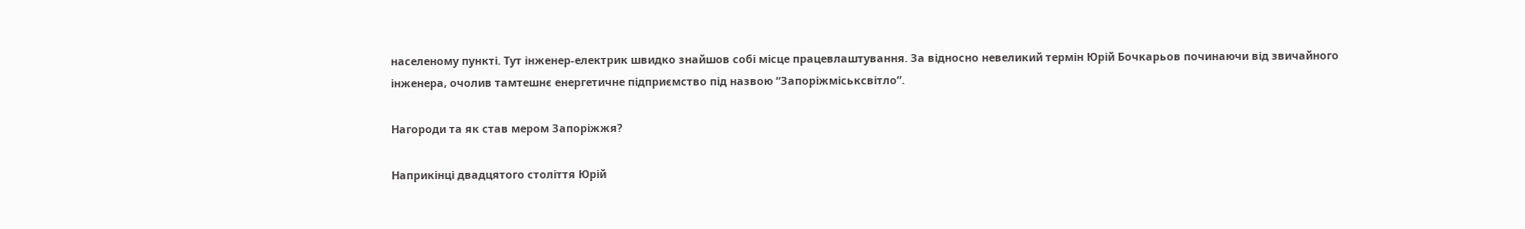населеному пункті. Тут інженер-електрик швидко знайшов собі місце працевлаштування. За відносно невеликий термін Юрій Бочкарьов починаючи від звичайного інженера, очолив тамтешнє енергетичне підприємство під назвою “Запоріжміськсвітло”.

Нагороди та як став мером Запоріжжя?

Наприкінці двадцятого століття Юрій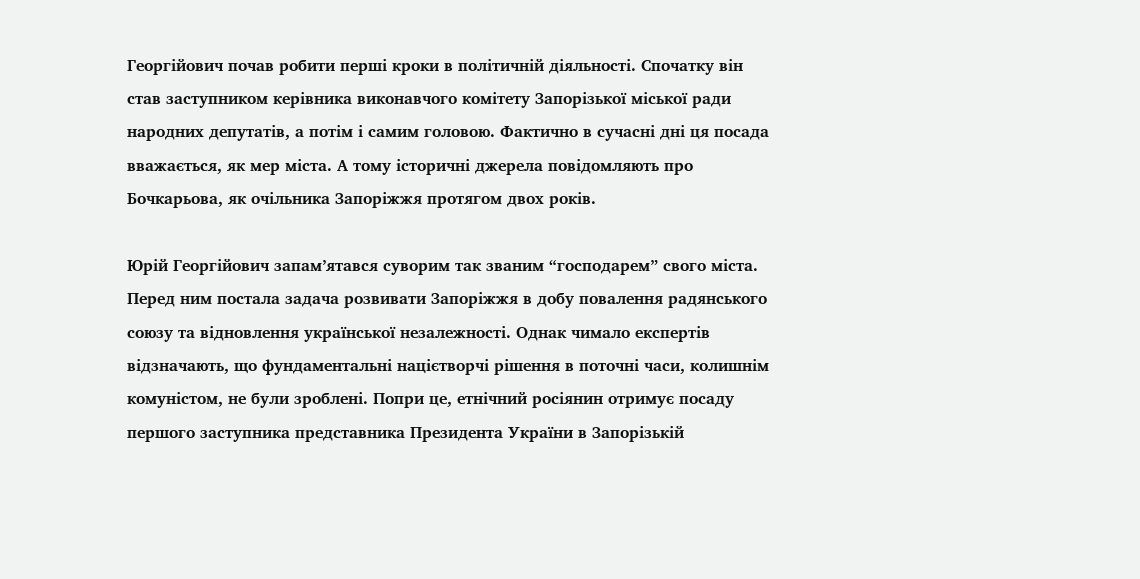Георгійович почав робити перші кроки в політичній діяльності. Спочатку він став заступником керівника виконавчого комітету Запорізької міської ради народних депутатів, а потім і самим головою. Фактично в сучасні дні ця посада вважається, як мер міста. А тому історичні джерела повідомляють про Бочкарьова, як очільника Запоріжжя протягом двох років.

Юрій Георгійович запам’ятався суворим так званим “господарем” свого міста. Перед ним постала задача розвивати Запоріжжя в добу повалення радянського союзу та відновлення української незалежності. Однак чимало експертів відзначають, що фундаментальні націєтворчі рішення в поточні часи, колишнім комуністом, не були зроблені. Попри це, етнічний росіянин отримує посаду першого заступника представника Президента України в Запорізькій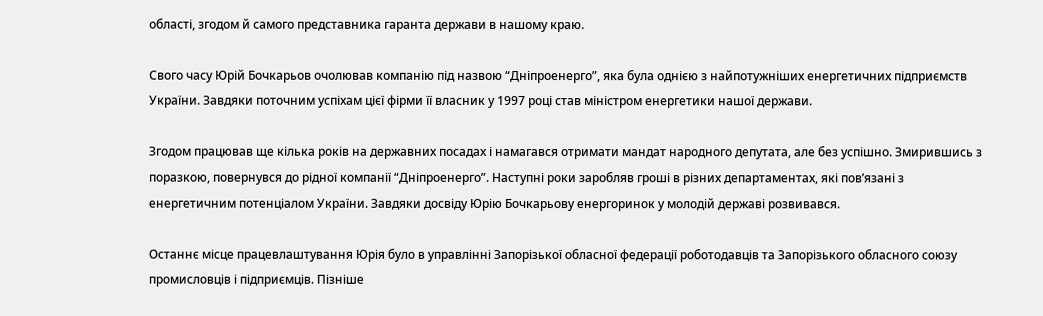області, згодом й самого представника гаранта держави в нашому краю.

Свого часу Юрій Бочкарьов очолював компанію під назвою “Дніпроенерго”, яка була однією з найпотужніших енергетичних підприємств України. Завдяки поточним успіхам цієї фірми її власник у 1997 році став міністром енергетики нашої держави.

Згодом працював ще кілька років на державних посадах і намагався отримати мандат народного депутата, але без успішно. Змирившись з поразкою, повернувся до рідної компанії “Дніпроенерго”. Наступні роки заробляв гроші в різних департаментах, які пов’язані з енергетичним потенціалом України. Завдяки досвіду Юрію Бочкарьову енергоринок у молодій державі розвивався.

Останнє місце працевлаштування Юрія було в управлінні Запорізької обласної федерації роботодавців та Запорізького обласного союзу промисловців і підприємців. Пізніше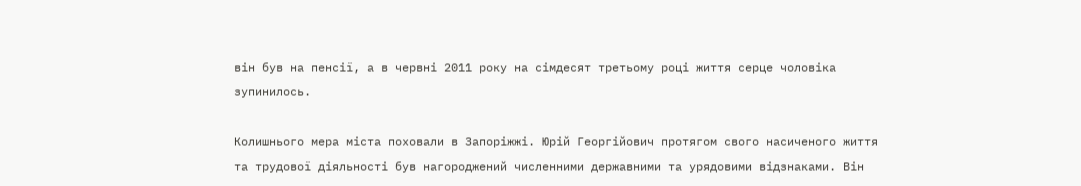він був на пенсії, а в червні 2011 року на сімдесят третьому році життя серце чоловіка зупинилось.

Колишнього мера міста поховали в Запоріжжі. Юрій Георгійович протягом свого насиченого життя та трудової діяльності був нагороджений численними державними та урядовими відзнаками. Він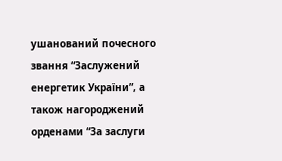ушанований почесного звання “Заслужений енергетик України”, а також нагороджений орденами “За заслуги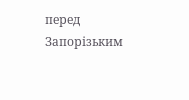перед Запорізьким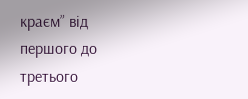краєм” від першого до третього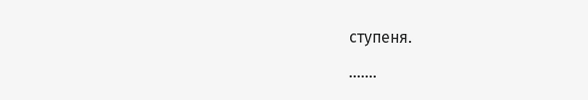ступеня.

.......